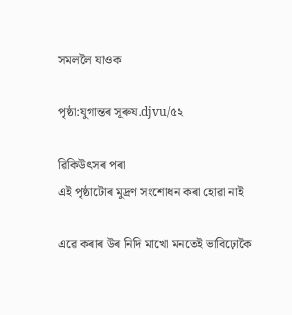সমললৈ যাওক

পৃষ্ঠা:যুগান্তৰ সূৰুয.djvu/৫২

ৱিকিউৎসৰ পৰা
এই পৃষ্ঠাটোৰ মুদ্ৰণ সংশোধন কৰা হোৱা নাই

এৱে কৰাৰ উৰ নিদি মাখো মনতেই ভাবিঢ়োকৈ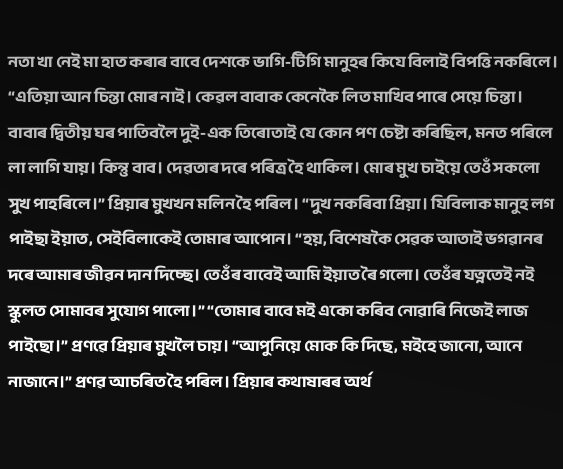নতা খা নেই মা হাত কৰাৰ বাবে দেশকে ভাগি-টিগি মানুহৰ কিযে বিলাই বিপত্তি নকৰিলে। “এতিয়া আন চিন্তা মোৰ নাই। কেৱল বাবাক কেনেকৈ লিত মাখিব পাৰে সেয়ে চিন্তা। বাবাৰ দ্বিতীয় ঘৰ পাতিবলৈ দুই-এক তিৰোতাই যে কোন পণ চেষ্টা কৰিছিল, মনত পৰিলে লা লাগি যায়। কিন্তু বাব। দেৱতাৰ দৰে পৰিত্ৰ হৈ থাকিল। মোৰ মুখ চাইয়ে তেওঁ সকলো সুখ পাহৰিলে।” প্ৰিয়াৰ মুখখন মলিন হৈ পৰিল। “দুখ নকৰিবা প্ৰিয়া। যিবিলাক মানুহ লগ পাইছা ইয়াত, সেইবিলাকেই তোমাৰ আপোন। “হয়, বিশেষকৈ সেৱক আতাই ভগৱানৰ দৰে আমাৰ জীৱন দান দিচ্ছে। তেওঁৰ বাবেই আমি ইয়াত ৰৈ গলো। তেওঁৰ যত্নতেই নই স্কুলত সোমাবৰ সুযোগ পালো।” “তোমাৰ বাবে মই একো কৰিব নোৱাৰি নিজেই লাজ পাইছো।” প্ৰণৱে প্ৰিয়াৰ মুখলৈ চায়। “আপুনিয়ে মোক কি দিছে, মইহে জানো, আনে নাজানে।” প্ৰণৱ আচৰিত হৈ পৰিল। প্ৰিয়াৰ কথাষাৰৰ অৰ্থ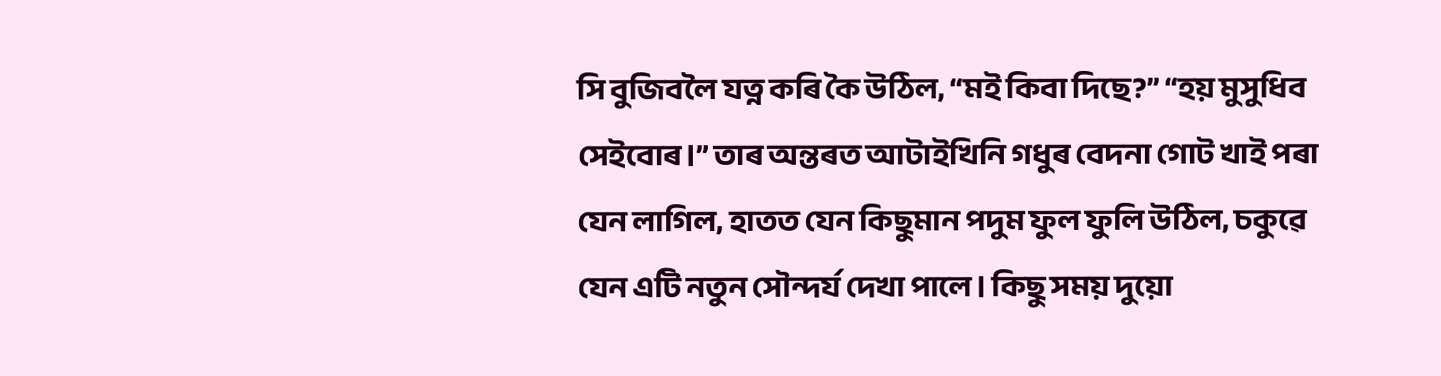সি বুজিবলৈ যত্ন কৰি কৈ উঠিল, “মই কিবা দিছে?” “হয় মুসুধিব সেইবোৰ।” তাৰ অন্তৰত আটাইখিনি গধুৰ বেদনা গোট খাই পৰা যেন লাগিল, হাতত যেন কিছুমান পদুম ফুল ফুলি উঠিল, চকুৱে যেন এটি নতুন সৌন্দৰ্য দেখা পালে। কিছু সময় দুয়ো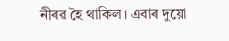নীৰৱ হৈ থাকিল। এবাৰ দুয়ো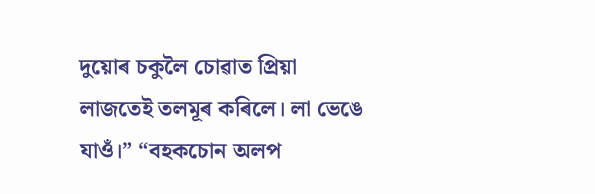দুয়োৰ চকুলৈ চোৱাত প্ৰিয়া লাজতেই তলমূৰ কৰিলে। লা ভেঙে যাওঁ।” “বহকচোন অলপ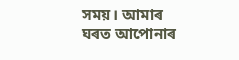সময়। আমাৰ ঘৰত আপোনাৰ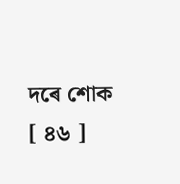দৰে শোক [ ৪৬ ]